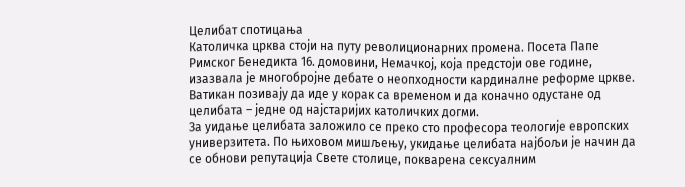Целибат спотицања
Католичка црква стоји на путу револиционарних промена. Посета Папе Римског Бенедикта 16. домовини, Немачкој, која предстоји ове године, изазвала је многобројне дебате о неопходности кардиналне реформе цркве. Ватикан позивају да иде у корак са временом и да коначно одустане од целибата – једне од најстаријих католичких догми.
За уидање целибата заложило се преко сто професора теологије европских универзитета. По њиховом мишљењу, укидање целибата најбољи је начин да се обнови репутација Свете столице, покварена сексуалним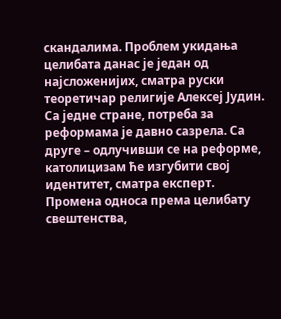скандалима. Проблем укидања целибата данас је један од најсложенијих, сматра руски теоретичар религије Алексеј Јудин. Са једне стране, потреба за реформама је давно сазрела. Са друге – одлучивши се на реформе, католицизам ће изгубити свој идентитет, сматра експерт.
Промена односа према целибату свештенства,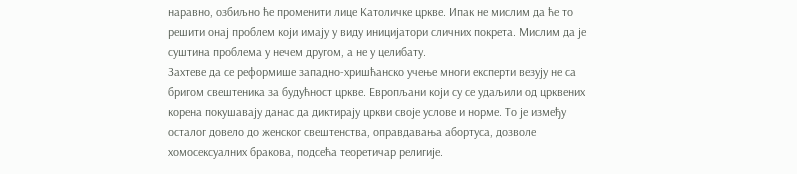наравно, озбиљно ће променити лице Католичке цркве. Ипак не мислим да ће то решити онај проблем који имају у виду иницијатори сличних покрета. Мислим да је суштина проблема у нечем другом, а не у целибату.
Захтеве да се реформише западно-хришћанско учење многи експерти везују не са бригом свештеника за будућност цркве. Европљани који су се удаљили од црквених корена покушавају данас да диктирају цркви своје услове и норме. То је између осталог довело до женског свештенства, оправдавања абортуса, дозволе хомосексуалних бракова, подсећа теоретичар религије.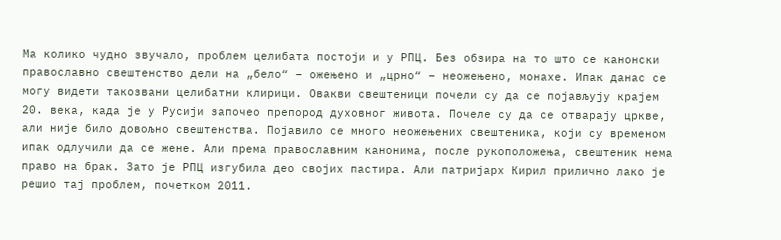Ма колико чудно звучало, проблем целибата постоји и у РПЦ. Без обзира на то што се канонски православно свештенство дели на „бело“ – ожењено и „црно“ – неожењено, монахе. Ипак данас се могу видети такозвани целибатни клирици. Овакви свештеници почели су да се појављују крајем 20. века, када је у Русији започео препород духовног живота. Почеле су да се отварају цркве, али није било довољно свештенства. Појавило се много неожењених свештеника, који су временом ипак одлучили да се жене. Али према православним канонима, после рукоположења, свештеник нема право на брак. Зато је РПЦ изгубила део својих пастира. Али патријарх Кирил прилично лако је решио тај проблем, почетком 2011.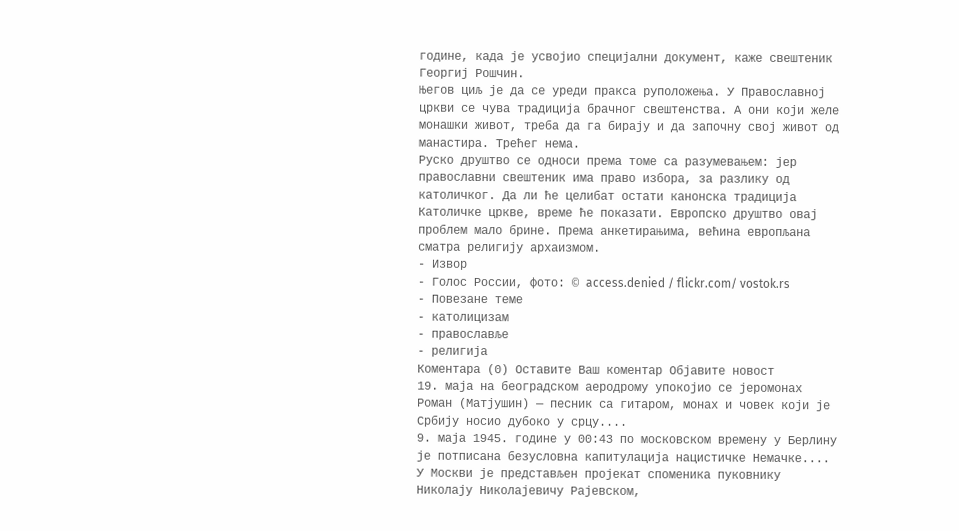године, када је усвојио специјални документ, каже свештеник Георгиј Рошчин.
Његов циљ је да се уреди пракса руположења. У Православној цркви се чува традиција брачног свештенства. А они који желе монашки живот, треба да га бирају и да започну свој живот од манастира. Трећег нема.
Руско друштво се односи према томе са разумевањем: јер православни свештеник има право избора, за разлику од католичког. Да ли ће целибат остати канонска традиција Католичке цркве, време ће показати. Европско друштво овај проблем мало брине. Према анкетирањима, већина европљана сматра религију архаизмом.
- Извор
- Голос России, фото: © access.denied / flickr.com/ vostok.rs
- Повезане теме
- католицизам
- православље
- религија
Коментара (0) Оставите Ваш коментар Објавите новост
19. маја на београдском аеродрому упокојио се јеромонах Роман (Матјушин) — песник са гитаром, монах и човек који је Србију носио дубоко у срцу....
9. маја 1945. године у 00:43 по московском времену у Берлину је потписана безусловна капитулација нацистичке Немачке....
У Москви је представљен пројекат споменика пуковнику Николају Николајевичу Рајевском,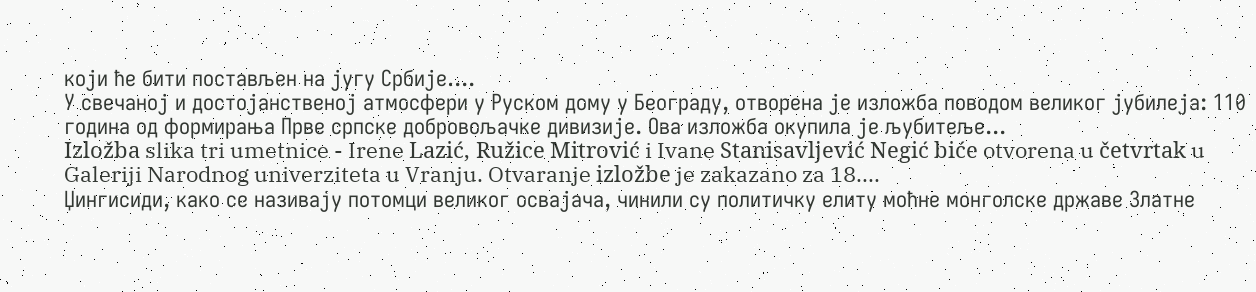који ће бити постављен на југу Србије....
У свечаној и достојанственој атмосфери у Руском дому у Београду, отворена је изложба поводом великог јубилеја: 110 година од формирања Прве српске добровољачке дивизије. Ова изложба окупила је љубитеље...
Izložba slika tri umetnice - Irene Lazić, Ružice Mitrović i Ivane Stanisavljević Negić biće otvorena u četvrtak u Galeriji Narodnog univerziteta u Vranju. Otvaranje izložbe je zakazano za 18....
Џингисиди, како се називају потомци великог освајача, чинили су политичку елиту моћне монголске државе Златне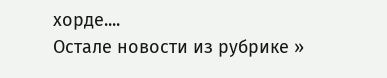хорде....
Остале новости из рубрике »